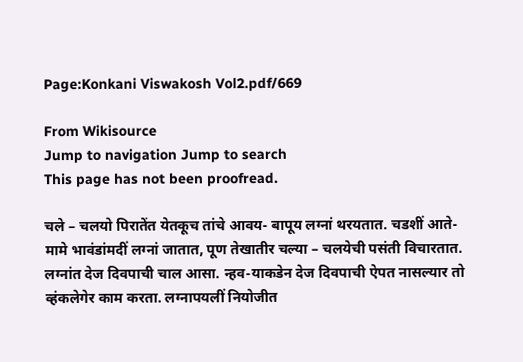Page:Konkani Viswakosh Vol2.pdf/669

From Wikisource
Jump to navigation Jump to search
This page has not been proofread.

चले – चलयो पिरातेंत येतकूच तांचे आवय- बापूय लग्नां थरयतात. चडशीं आते-मामे भावंडांमदीं लग्नां जातात, पूण तेखातीर चल्या – चलयेची पसंती विचारतात. लग्नांत देज दिवपाची चाल आसा. न्हव-याकडेन देज दिवपाची ऐपत नासल्यार तो व्हंकलेगेर काम करता. लग्नापयलीं नियोजीत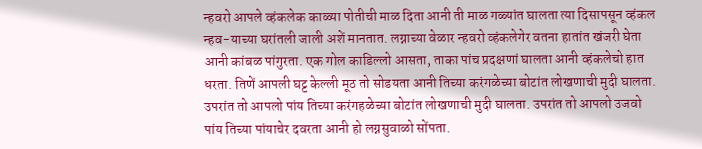न्हवरो आपले व्हंकलेक काळ्या पोतीची माळ दिता आनी ती माळ गळ्यांत घालता त्या दिसापसून व्हंकल न्हव-याच्या घरांतली जाली अशें मानतात. लग्नाच्या वेळार न्हवरो व्हंकलेगेर वतना हातांत खंजरी घेता आनी कांबळ पांगुरता. एक गोल काडिल्लो आसता, ताका पांच प्रदक्षणां घालता आनी व्हंकलेचो हात धरता. तिणें आपली घट्ट केल्ली मूठ तो सोडयता आनी तिच्या करंगळेच्या बोटांत लोखणाची मुदी घालता. उपरांत तो आपलो पांय तिच्या करंगहळेच्या बोटांत लोखणाची मुदी घालता. उपरांत तो आपलो उजवो पांय तिच्या पांयाचेर दवरता आनी हो लग्नसुवाळो सोंपता.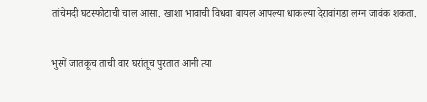तांचेमदी घटस्फोटाची चाल आसा. खाशा भावाची विधवा बायल आपल्या धाकल्या देरावांगडा लग्न जावंक शकता.

भुरगें जातकूच ताची वार घरांतूच पुरतात आनी त्या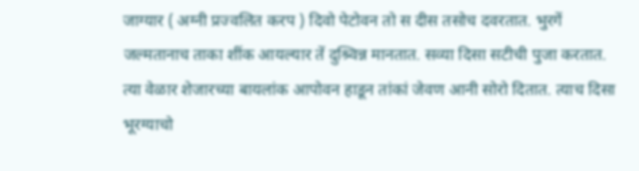जाग्यार ( अग्नी प्रज्वलित करप ) दिवो पेटोवन तो स दीस तसोच दवरतात. भुरगें जल्मतानाच ताका शींक आयल्यार तें दुश्र्विन्न मानतात. सव्या दिसा सटीची पुजा करतात. त्या वेळार शेजारच्या बायलांक आपोवन हाडून तांकां जेवण आनी सोरो दितात. त्याच दिसा भूरग्याचो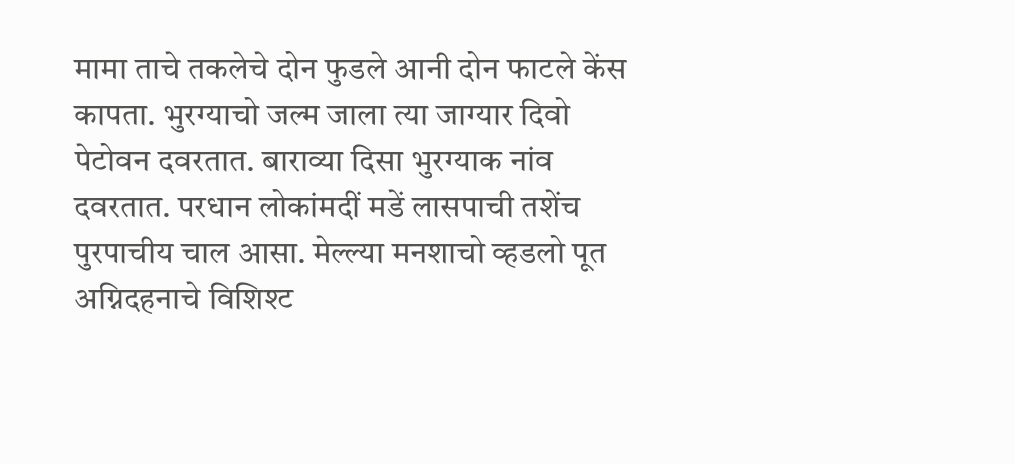मामा ताचे तकलेचे दोन फुडले आनी दोन फाटले केंस कापता. भुरग्याचो जल्म जाला त्या जाग्यार दिवो पेटोवन दवरतात. बाराव्या दिसा भुरग्याक नांव दवरतात. परधान लोकांमदीं मडें लासपाची तशेंच पुरपाचीय चाल आसा. मेल्ल्या मनशाचो व्हडलो पूत अग्निदहनाचे विशिश्ट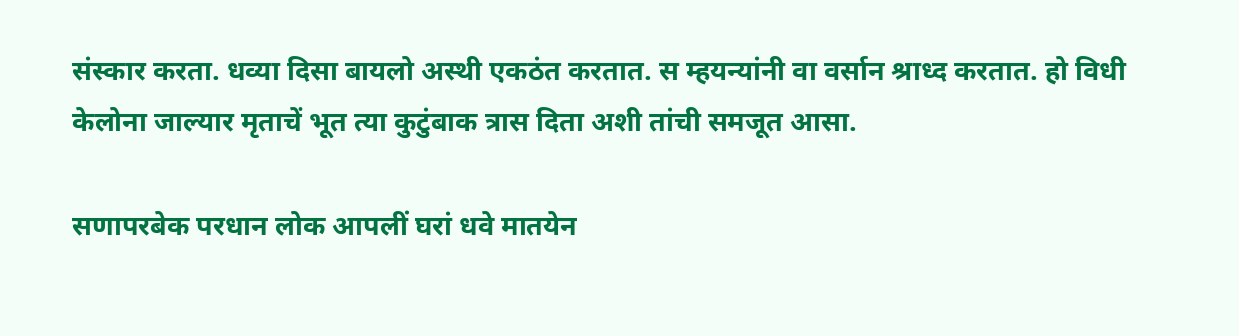संस्कार करता. धव्या दिसा बायलो अस्थी एकठंत करतात. स म्हयन्यांनी वा वर्सान श्राध्द करतात. हो विधी केलोना जाल्यार मृताचें भूत त्या कुटुंबाक त्रास दिता अशी तांची समजूत आसा.

सणापरबेक परधान लोक आपलीं घरां धवे मातयेन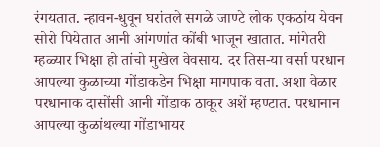रंगयतात. न्हावन-धुवून घरांतले सगळे जाण्टे लोक एकठांय येवन सोरो पियेतात आनी आंगणांत कोंबी भाजून खातात. मांगेतरी म्हळ्यार भिक्षा हो तांचो मुखेल वेवसाय. दर तिस-या वर्सा परधान आपल्या कुळाच्या गोंडाकडेन भिक्षा मागपाक वता. अशा वेळार परधानाक दासोंसी आनी गोंडाक ठाकूर अशें म्हण्टात. परधानान आपल्या कुळांथल्या गोंडाभायर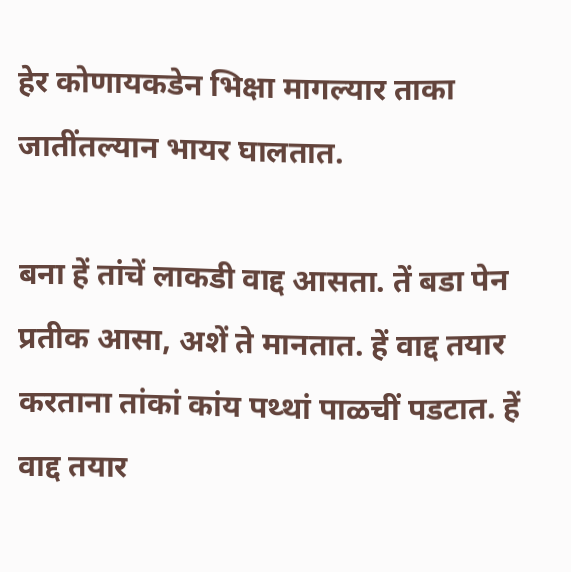हेर कोणायकडेन भिक्षा मागल्यार ताका जातींतल्यान भायर घालतात.

बना हें तांचें लाकडी वाद्द आसता. तें बडा पेन प्रतीक आसा, अशें ते मानतात. हें वाद्द तयार करताना तांकां कांय पथ्थां पाळचीं पडटात. हें वाद्द तयार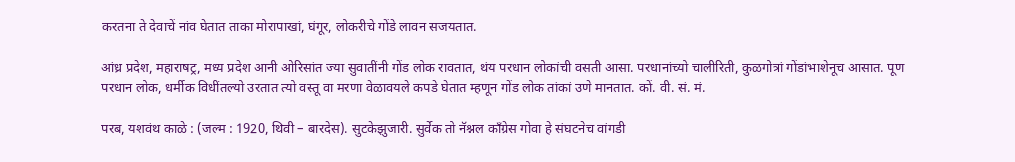करतना ते देवाचें नांव घेतात ताका मोरापाखां, घंगूर, लोकरीचे गोंडे लावन सजयतात.

आंध्र प्रदेश, महाराषट्र, मध्य प्रदेश आनी ओरिसांत ज्या सुवातींनी गोंड लोक रावतात, थंय परधान लोकांची वसती आसा. परधानांच्यो चालीरिती, कुळगोत्रां गोंडांभाशेनूच आसात. पूण परधान लोक, धर्मीक विधींतल्यो उरतात त्यो वस्तू वा मरणा वेळावयले कपडे घेतात म्हणून गोंड लोक तांकां उणे मानतात. कों. वी. सं. मं.

परब, यशवंथ काळे : (जल्म : 1920, थिवी – बारदेस). सुटकेझुजारी. सुर्वेक तो नॅश्नल कॉंग्रेस गोवा हे संघटनेच वांगडी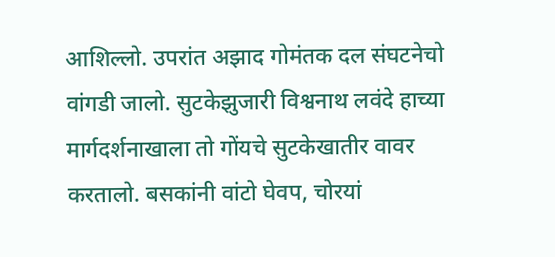आशिल्लो. उपरांत अझाद गोमंतक दल संघटनेचो वांगडी जालो. सुटकेझुजारी विश्वनाथ लवंदे हाच्या मार्गदर्शनाखाला तो गोंयचे सुटकेखातीर वावर करतालो. बसकांनी वांटो घेवप, चोरयां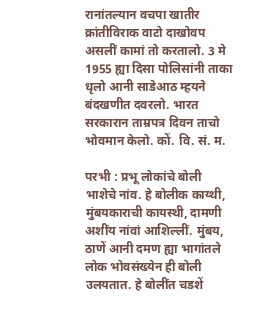रानांतल्यान वचपा खातीर क्रांतीविराक वाटो दाखोवप असलीं कामां तो करतालो. 3 मे 1955 ह्या दिसा पोलिसांनी ताका धृलो आनी साडेआठ म्हयने बंदखणीत दवरलो. भारत सरकारान ताम्रपत्र दिवन ताचो भोवमान केलो. कों. वि. सं. म.

परभी : प्रभू लोकांचे बोली भाशेचे नांव. हे बोलीक काय्थी, मुंबयकाराची कायस्थी, दामणी अशींय नांवां आशिल्लीं. मुंबय, ठाणें आनी दमण ह्या भागांतले लोक भोवसंख्येन ही बोली उलयतात. हे बोलींत चडशें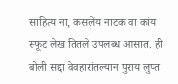साहित्य ना, कसलेंय नाटक वा कांय स्फूट लेख तितले उपलब्ध आसात. ही बोली सद्दा वेवहारांतल्यान पुराय लुप्त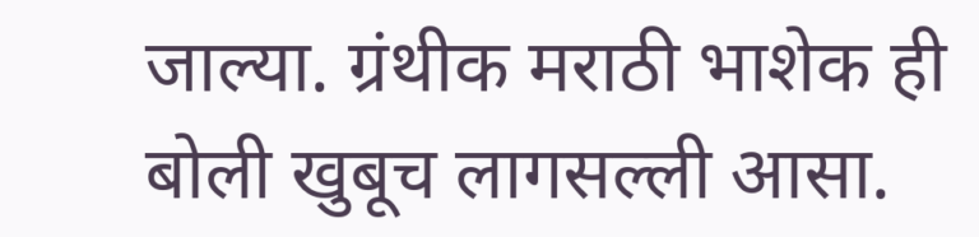जाल्या. ग्रंथीक मराठी भाशेक ही बोली खुबूच लागसल्ली आसा.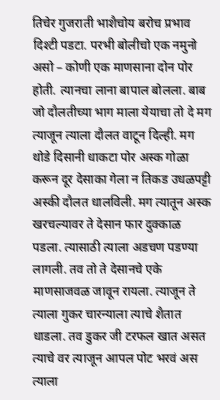तिचेर गुजराती भाशैचोय बरोच प्रभाव दिश्टी पडटा. परभी बोलीचो एक नमुनो असो – कोणी एक माणसाना दोन पोर होती. त्यानचा लाना बापाल बोलला. बाब जो दौलतीच्या भाग माला येयाचा तो दे मग त्याजून त्याला दौलत वाटून दिल्ही. मग थोडे दिसानी धाकटा पोर अस्क गोळा करून दूर देसाका गेला न तिकड उधळपट्टी अस्की दौलत धालविली. मग त्यातून अस्क खरचल्यावर ते देसान फार दुक्काळ पडला. त्यासाठी त्याला अडचण पडण्या लागली. तव तो ते देसानचे एके माणसाजवळ जावून रायला. त्याजून ते त्याला गुकर चारन्याला त्याचे शैतात धाडला. तव डुकर जी टरफल खात असत त्याचे वर त्याजून आपल पोट भरवं अस त्याला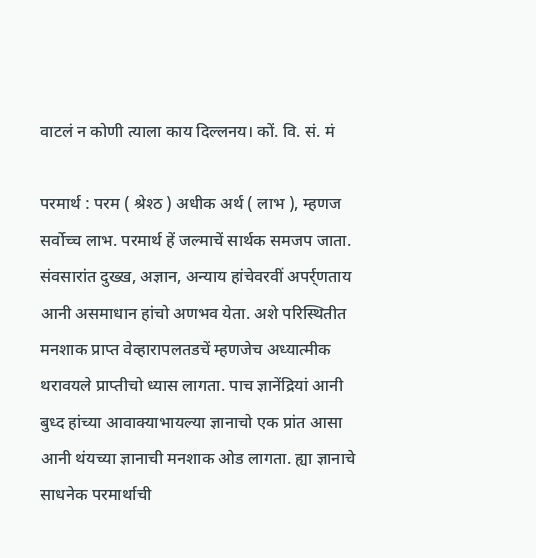वाटलं न कोणी त्याला काय दिल्लनय। कों. वि. सं. मं

परमार्थ : परम ( श्रेश्ठ ) अधीक अर्थ ( लाभ ), म्हणज सर्वोच्च लाभ. परमार्थ हें जल्माचें सार्थक समजप जाता. संवसारांत दुख्ख, अज्ञान, अन्याय हांचेवरवीं अपर्र्णताय आनी असमाधान हांचो अणभव येता. अशे परिस्थितीत मनशाक प्राप्त वेव्हारापलतडचें म्हणजेच अध्यात्मीक थरावयले प्राप्तीचो ध्यास लागता. पाच ज्ञानेंद्रियां आनी बुध्द हांच्या आवाक्याभायल्या ज्ञानाचो एक प्रांत आसा आनी थंयच्या ज्ञानाची मनशाक ओड लागता. ह्या ज्ञानाचे साधनेक परमार्थाची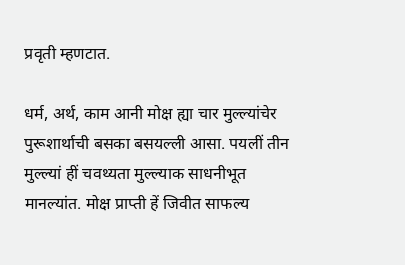प्रवृती म्हणटात.

धर्म, अर्थ, काम आनी मोक्ष ह्या चार मुल्ल्यांचेर पुरूशार्थाची बसका बसयल्ली आसा. पयलीं तीन मुल्ल्यां हीं चवथ्यता मुल्ल्याक साधनीभूत मानल्यांत. मोक्ष प्राप्ती हें जिवीत साफल्य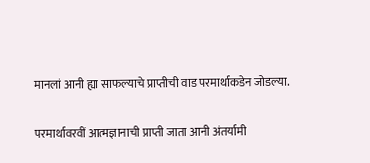मानलां आनी ह्या साफल्याचे प्राप्तीची वाड परमार्थाकडेन जोडल्या.

परमार्थावरवीं आत्मज्ञानाची प्राप्ती जाता आनी अंतर्यामी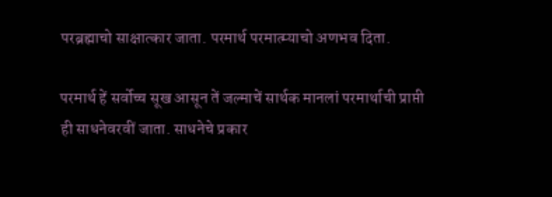परब्रह्माचो साक्षात्कार जाता. परमार्थ परमात्म्याचो अणभव दिता.

परमार्थ हें सर्वोच्च सूख आसून तें जल्माचें सार्थक मानलां परमार्थाची प्राप्ती ही साधनेवरवीं जाता. साधनेचे प्रकार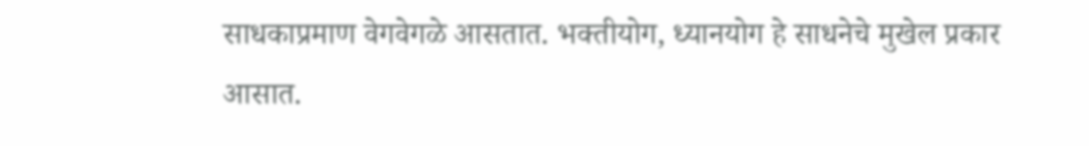साधकाप्रमाण वेगवेगळे आसतात. भक्तीयोग, ध्यानयोग हे साधनेचे मुखेल प्रकार आसात.